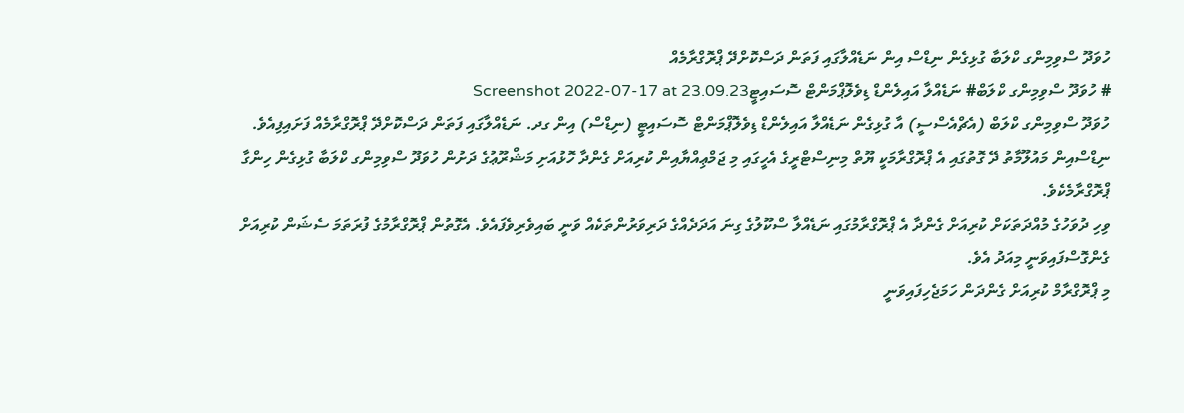ހުވަދޫ ސްވިމިންގ ކްލަބާ ގުޅިގެން ނިޑްސް އިން ނަޑެއްލާގައި ފަތަން ދަސްކޮށްދޭ ޕްރޮގްރާމެއް
# ހުވަދޫ ސްވިމިންގ ކްލަބް# ނަޑެއްލާ އައިލެންޑް ޑިވެލޮޕްމަންޓް ސޮސައިޓީScreenshot 2022-07-17 at 23.09.23
ހުވަދޫ ސްވިމިންގ ކްލަބް (އެޗްއެސްސީ) އާ ގުޅިގެން ނަޑެއްލާ އައިލެންޑް ޑިވެލޮޕްމަންޓް ސޮސައިޓީ (ނިޑްސް) އިން ގދ. ނަޑެއްލާގައި ފަތަން ދަސްކޮށްދޭ ޕްރޮގްރާމެއް ފަށައިފިއެވެ.
ނިޑްސްއިން މައުލޫމާތު ދޭ ގޮތުގައި އެ ޕްރޮގްރާމަކީ ޔޫތް މިނިސްޓްރީގެ އެހީގައި މި ޖަމްޢިއްޔާއިން ކުރިއަށް ގެންދާ ހޮޅުއަށި މަޝްރޫޢުގެ ދަށުން ހުވަދޫ ސްވިމިންގ ކްލަބާ ގުޅިގެން ހިންގާ ޕްރޮގްރާމެކެވެ.
ވިހި ދުވަހުގެ މުއްދަތަކަށް ކުރިއަށް ގެންދާ އެ ޕްރޮގްރާމުގައި ނަޑެއްލާ ސްކޫލުގެ ގިނަ އަދަދެއްގެ ދަރިވަރުންތަކެއް ވަނީ ބައިވެރިވެފައެވެ. އެގޮތުން ޕްރޮގްރާމުގެ ފުރަތަމަ ސެޝަން ކުރިއަށް ގެންގޮސްފައިވަނީ މިއަދު އެވެ.
މި ޕްރޮގްރާމް ކުރިއަށް ގެންދަން ހަމަޖެހިފައިވަނީ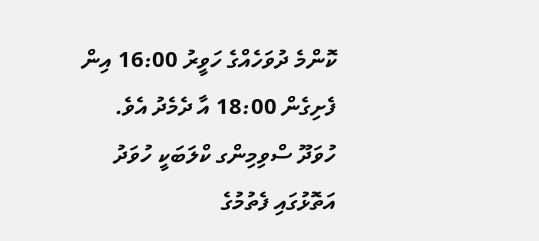ކޮންމެ ދުވަހެއްގެ ހަވީރު 16:00 އިން ފެށިގެން 18:00 އާ ދެމެދު އެވެ.
ހުވަދޫ ސްވިމިންގ ކްލަބަކީ ހުވަދު އަތޮޅުގައި ފެތުމުގެ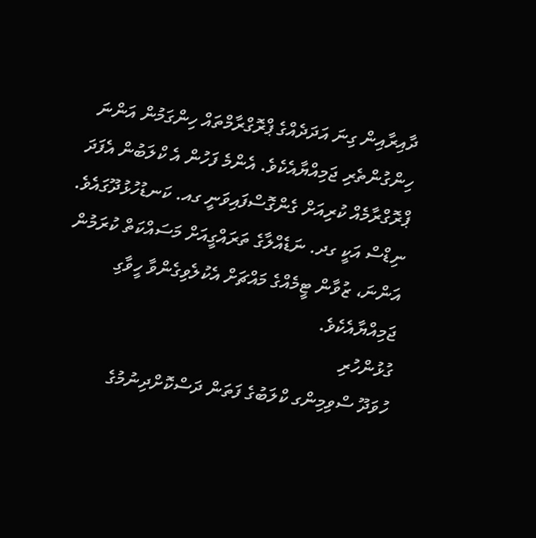ދާއިރާއިން ގިނަ އަދަދެއްގެ ޕްރޮގްރާމްތައް ހިންގަމުން އަންނަ ހިންގުންތެރި ޖަމިއްޔާއެކެވެ. އެންމެ ފަހުން އެ ކްލަބުން އެފަދަ ޕްރޮގްރާމެއް ކުރިއަށް ގެންގޮސްފައިވަނީ ގއ. ކަނޑުހުޅުދޫގައެވެ.
ނިޑްސް އަކީ ގދ. ނަޑެއްލާގެ ތަރައްގީއަށް މަސައްކަތް ކުރަމުން އަންނަ، ޒުވާން ޓީމެއްގެ މައްޗަށް އެކުލެވިގެންވާ ހީވާގި ޖަމިއްޔާއެކެވެ.
ގުޅުންހުރި
ހުވަދޫ ސްވިމިންގ ކްލަބުގެ ފަތަން ދަސްކޮށްދިނުމުގެ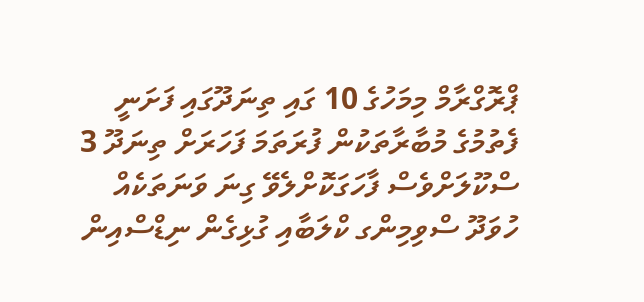ޕްރޮގްރާމް މިމަހުގެ 10 ގައި ތިނަދޫގައި ފަށަނީ
ފެތުމުގެ މުބާރާތަކުން ފުރަތަމަ ފަހަރަށް ތިނަދޫ 3 ސްކޫލަށްވެސް ފާހަގަކޮށްލެވޭ ގިނަ ވަނަތަކެއް
ހުވަދޫ ސްވިމިންގ ކްލަބާއި ގުޅިގެން ނިޑްސްއިން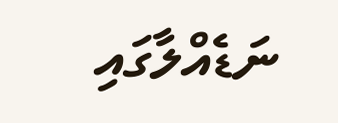ނަޑެއްލާގައި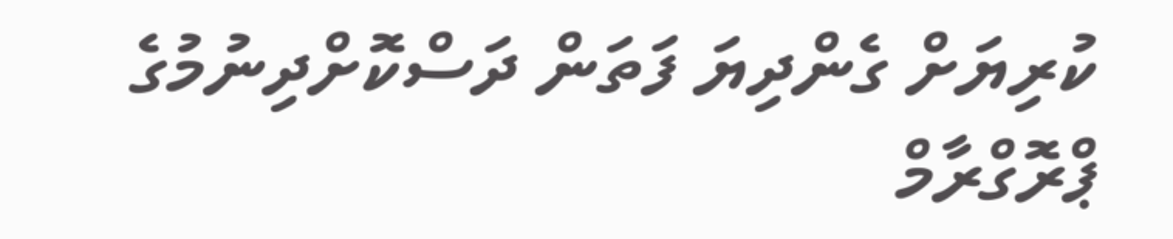ކުރިޔަށް ގެންދިޔަ ފަތަން ދަސްކޮށްދިނުމުގެ ޕްރޮގްރާމް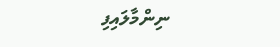ނިންމާލައިފި